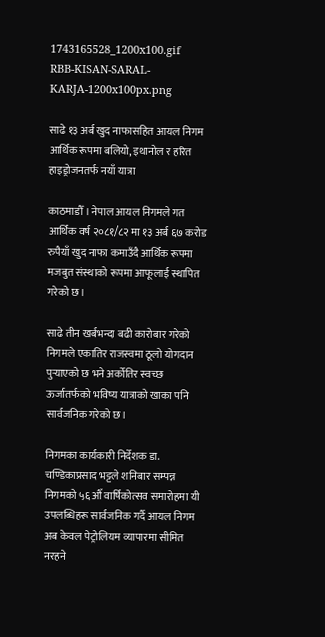1743165528_1200x100.gif
RBB-KISAN-SARAL-KARJA-1200x100px.png

साढे १३ अर्ब खुद नाफासहित आयल निगम आर्थिक रूपमा बलियो, इथानोल र हरित हाइड्रोजनतर्फ नयाँ यात्रा

काठमाडौँ । नेपाल आयल निगमले गत आर्थिक वर्ष २०८१/८२ मा १३ अर्ब ६७ करोड रुपैयाँ खुद नाफा कमाउँदै आर्थिक रूपमा मजबुत संस्थाको रूपमा आफूलाई स्थापित गरेको छ।

साढे तीन खर्बभन्दा बढी कारोबार गरेको निगमले एकातिर राजस्वमा ठूलो योगदान पुर्‍याएको छ भने अर्कोतिर स्वच्छ ऊर्जातर्फको भविष्य यात्राको खाका पनि सार्वजनिक गरेको छ।

निगमका कार्यकारी निर्देशक डा. चण्डिकाप्रसाद भट्टले शनिबार सम्पन्न निगमको ५६औँ वार्षिकोत्सव समारोहमा यी उपलब्धिहरू सार्वजनिक गर्दै आयल निगम अब केवल पेट्रोलियम व्यापारमा सीमित नरहने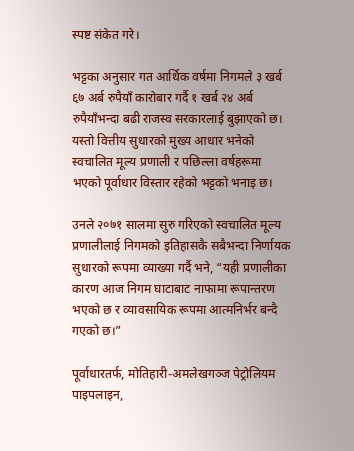स्पष्ट संकेत गरे।

भट्टका अनुसार गत आर्थिक वर्षमा निगमले ३ खर्ब ६७ अर्ब रुपैयाँ कारोबार गर्दै १ खर्ब २४ अर्ब रुपैयाँभन्दा बढी राजस्व सरकारलाई बुझाएको छ। यस्तो वित्तीय सुधारको मुख्य आधार भनेको स्वचालित मूल्य प्रणाली र पछिल्ला वर्षहरूमा भएको पूर्वाधार विस्तार रहेको भट्टको भनाइ छ।

उनले २०७१ सालमा सुरु गरिएको स्वचालित मूल्य प्रणालीलाई निगमको इतिहासकै सबैभन्दा निर्णायक सुधारको रूपमा व्याख्या गर्दै भने, “यही प्रणालीका कारण आज निगम घाटाबाट नाफामा रूपान्तरण भएको छ र व्यावसायिक रूपमा आत्मनिर्भर बन्दै गएको छ।”

पूर्वाधारतर्फ, मोतिहारी-अमलेखगञ्ज पेट्रोलियम पाइपलाइन,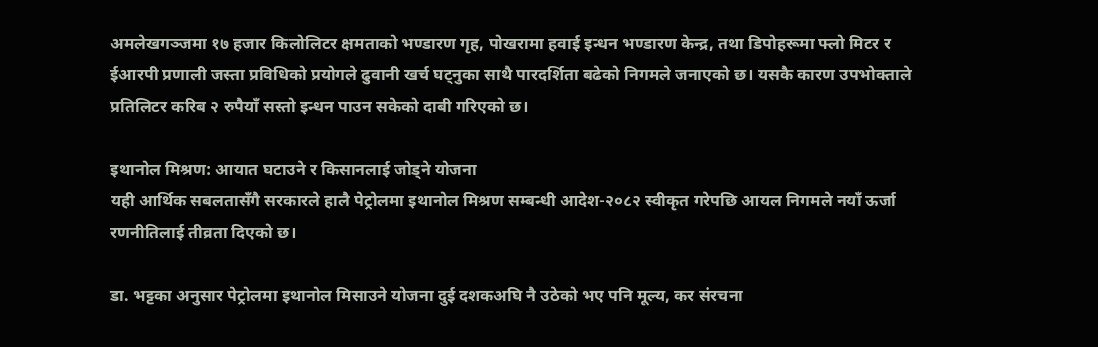अमलेखगञ्जमा १७ हजार किलोलिटर क्षमताको भण्डारण गृह, पोखरामा हवाई इन्धन भण्डारण केन्द्र, तथा डिपोहरूमा फ्लो मिटर र ईआरपी प्रणाली जस्ता प्रविधिको प्रयोगले ढुवानी खर्च घट्नुका साथै पारदर्शिता बढेको निगमले जनाएको छ। यसकै कारण उपभोक्ताले प्रतिलिटर करिब २ रुपैयाँ सस्तो इन्धन पाउन सकेको दाबी गरिएको छ।

इथानोल मिश्रण: आयात घटाउने र किसानलाई जोड्ने योजना
यही आर्थिक सबलतासँगै सरकारले हालै पेट्रोलमा इथानोल मिश्रण सम्बन्धी आदेश-२०८२ स्वीकृत गरेपछि आयल निगमले नयाँ ऊर्जा रणनीतिलाई तीव्रता दिएको छ।

डा. भट्टका अनुसार पेट्रोलमा इथानोल मिसाउने योजना दुई दशकअघि नै उठेको भए पनि मूल्य, कर संरचना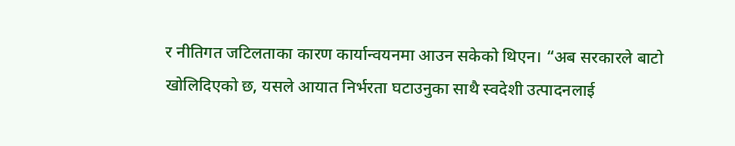र नीतिगत जटिलताका कारण कार्यान्वयनमा आउन सकेको थिएन। “अब सरकारले बाटो खोलिदिएको छ, यसले आयात निर्भरता घटाउनुका साथै स्वदेशी उत्पादनलाई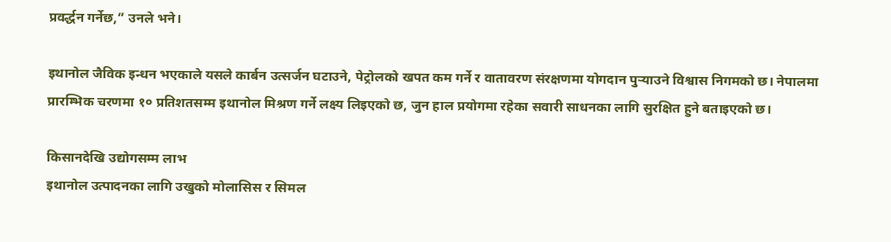प्रवर्द्धन गर्नेछ,” उनले भने।

इथानोल जैविक इन्धन भएकाले यसले कार्बन उत्सर्जन घटाउने, पेट्रोलको खपत कम गर्ने र वातावरण संरक्षणमा योगदान पुर्‍याउने विश्वास निगमको छ। नेपालमा प्रारम्भिक चरणमा १० प्रतिशतसम्म इथानोल मिश्रण गर्ने लक्ष्य लिइएको छ, जुन हाल प्रयोगमा रहेका सवारी साधनका लागि सुरक्षित हुने बताइएको छ।

किसानदेखि उद्योगसम्म लाभ
इथानोल उत्पादनका लागि उखुको मोलासिस र सिमल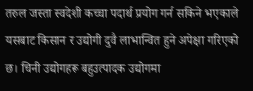तरुल जस्ता स्वदेशी कच्चा पदार्थ प्रयोग गर्न सकिने भएकाले यसबाट किसान र उद्योगी दुवै लाभान्वित हुने अपेक्षा गरिएको छ। चिनी उद्योगहरू बहुउत्पादक उद्योगमा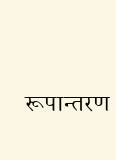रूपान्तरण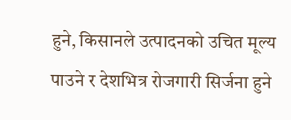हुने, किसानले उत्पादनको उचित मूल्य पाउने र देशभित्र रोजगारी सिर्जना हुने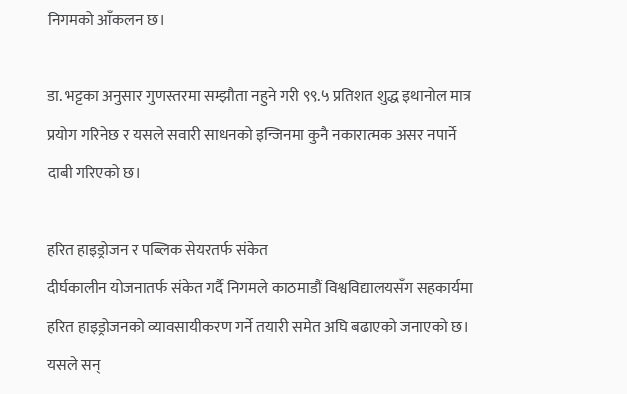निगमको आँकलन छ।

डा. भट्टका अनुसार गुणस्तरमा सम्झौता नहुने गरी ९९.५ प्रतिशत शुद्ध इथानोल मात्र प्रयोग गरिनेछ र यसले सवारी साधनको इन्जिनमा कुनै नकारात्मक असर नपार्ने दाबी गरिएको छ।

हरित हाइड्रोजन र पब्लिक सेयरतर्फ संकेत
दीर्घकालीन योजनातर्फ संकेत गर्दै निगमले काठमाडौं विश्वविद्यालयसँग सहकार्यमा हरित हाइड्रोजनको व्यावसायीकरण गर्ने तयारी समेत अघि बढाएको जनाएको छ। यसले सन्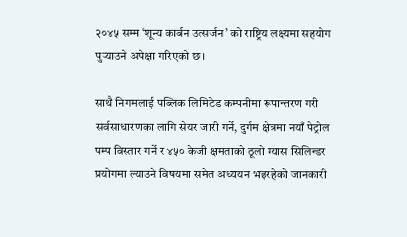२०४५ सम्म ‘शून्य कार्बन उत्सर्जन’ को राष्ट्रिय लक्ष्यमा सहयोग पुर्‍याउने अपेक्षा गरिएको छ।

साथै निगमलाई पब्लिक लिमिटेड कम्पनीमा रूपान्तरण गरी सर्वसाधारणका लागि सेयर जारी गर्ने, दुर्गम क्षेत्रमा नयाँ पेट्रोल पम्प विस्तार गर्ने र ४५० केजी क्षमताको ठूलो ग्यास सिलिन्डर प्रयोगमा ल्याउने विषयमा समेत अध्ययन भइरहेको जानकारी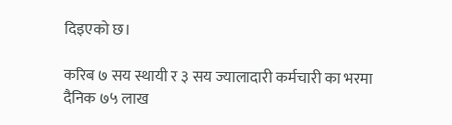दिइएको छ।

करिब ७ सय स्थायी र ३ सय ज्यालादारी कर्मचारी का भरमा दैनिक ७५ लाख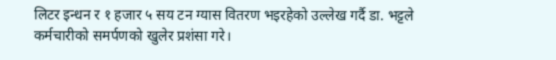लिटर इन्धन र १ हजार ५ सय टन ग्यास वितरण भइरहेको उल्लेख गर्दै डा. भट्टले कर्मचारीको समर्पणको खुलेर प्रशंसा गरे।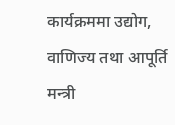कार्यक्रममा उद्योग, वाणिज्य तथा आपूर्ति मन्त्री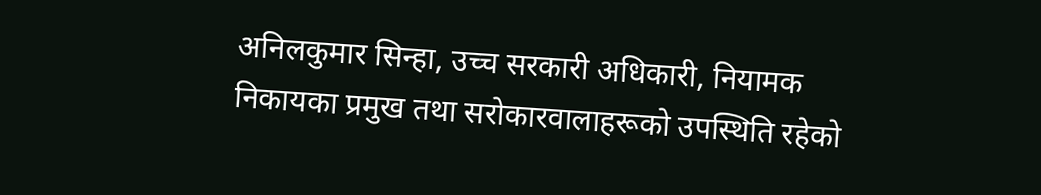अनिलकुमार सिन्हा, उच्च सरकारी अधिकारी, नियामक निकायका प्रमुख तथा सरोकारवालाहरूको उपस्थिति रहेको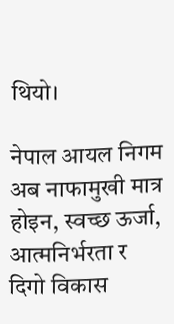थियो।

नेपाल आयल निगम अब नाफामुखी मात्र होइन, स्वच्छ ऊर्जा, आत्मनिर्भरता र दिगो विकास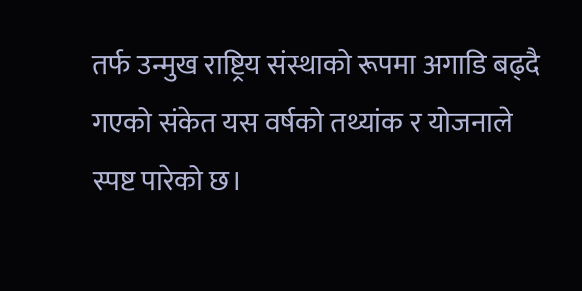तर्फ उन्मुख राष्ट्रिय संस्थाको रूपमा अगाडि बढ्दै गएको संकेत यस वर्षको तथ्यांक र योजनाले स्पष्ट पारेको छ।